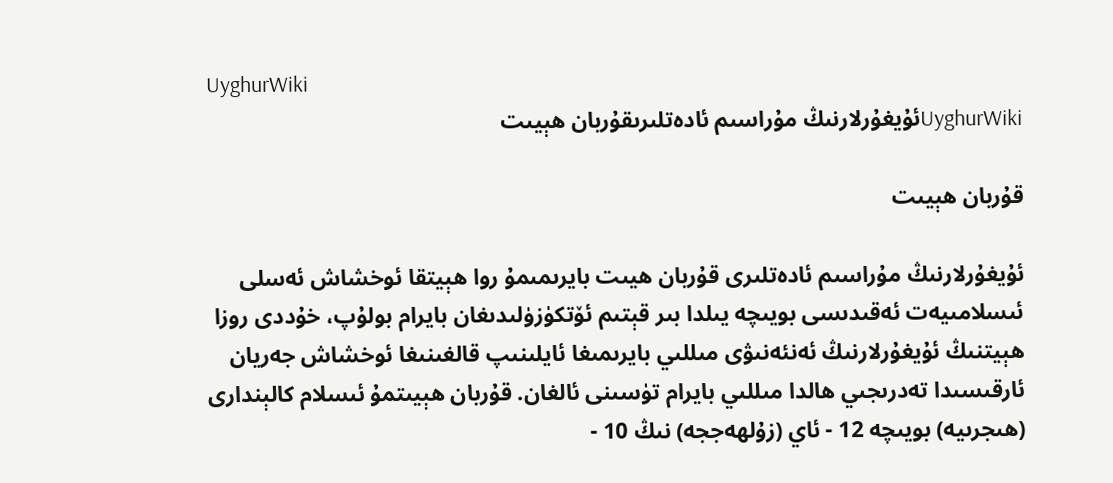UyghurWiki
UyghurWikiئۇيغۇرلارنىڭ مۇراسىم ئادەتلىرىقۇربان ھېيىت

قۇربان ھېيىت

ئۇيغۇرلارنىڭ مۇراسىم ئادەتلىرى قۇربان ھيىت بايرىمىمۇ روا ھېيتقا ئوخشاش ئەسلى ئىسلامىيەت ئەقىدىسى بويىچە يىلدا بىر قېتىم ئۆتكۈزۈلىدىغان بايرام بولۇپ، خۇددى روزا ھېيتنىڭ ئۇيغۇرلارنىڭ ئەنئەنىۋى مىللىي بايرىمىغا ئايلىنىپ قالغىنىغا ئوخشاش جەريان ئارقىسىدا تەدرىجىي ھالدا مىللىي بايرام تۈسىنى ئالغان. قۇربان ھېيىتمۇ ئىسلام كالېندارى (ھىجرىيە) بويىچە 12 - ئاي (زۇلھەججە) نىڭ 10 -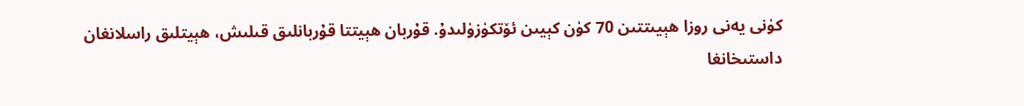كۈنى يەنى روزا ھېيىتتىن 70 كۈن كېيىن ئۆتكۈزۈلىدۇ. قۇربان ھېيتتا قۇربانلىق قىلىش، ھېيتلىق راسلانغان داستىخانغا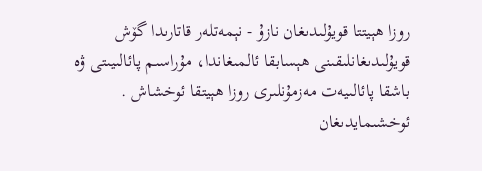روزا ھېيتتا قويۇلىدىغان نازۇ - نېمەتلەر قاتارىدا گۆش قويۇلىدىغانلىقىنى ھېسابقا ئالمىغاندا، مۇراسىم پائالىيىتى ۋە باشقا پائالىيەت مەزمۇنلىرى روزا ھېيتقا ئوخشاش . ئوخشىمايدىغان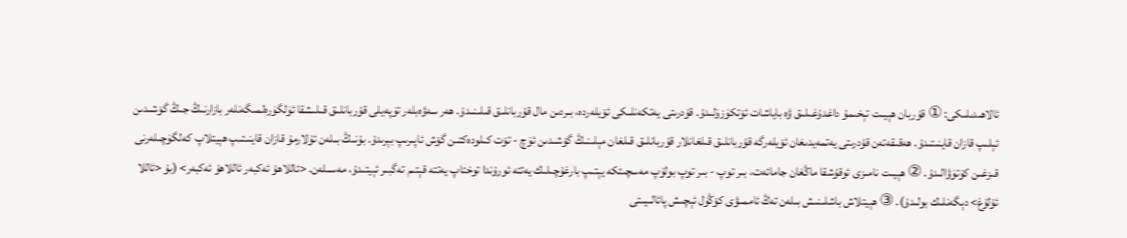ئالاھىدىلىكى: ① قۇربان ھېيىت تېخىمۇ داغدۇغىلىق ۋە باياشات ئۆتكۈزۈلىدۇ. قۇدرىتى يەتكەنلىكى ئۆيلەردە، بىردىن مال قۇربانلىق قىلىنىدۇ. ھەر سەۋەبلەر تۈپەيلى قۇربانلىق قىلىشقا ئۈلگۈرەلمىگەنلەر بازارنىڭ جىڭ گۆشىدىن ئېلىپ قازان قاينىتىدۇ. ھەقىقەتەن قۇدرىتى يەتمەيدىغان ئۆيلەرگە قۇربانلىق قىلغانلار قۇربانلىق قىلغان مېلىنىڭ گۆشىدىن ئۈچ - تۆت كىلودەكتىن گۆش ئاپىرىپ بېرىدۇ. بۇنىڭ بىلەن ئۇلارمۇ قازان قاينىتىپ ھېيتلاپ كەلگۈچىلەرنى قىزغىن كۈتۈۋالىدۇ. ② ھېيىت نامىزى ئوقۇشقا ماڭغان جامائەت، بىر توپ - بىر توپ بولۇپ مەسچىتكە يېتىپ بارغۇچىلىك يەتتە ئورۇندا توختاپ يەتتە قېتىم تەگبىر ئېيتىدۇ، مەسىلەن. <ئاللاھۇ ئەكبەر ئاللاھۇ ئەكبەر> (بۇ <ئاللا ئۇلۇغ> دېگەنلىك بولىدۇ). ③ ھېيتلاش باشلىنىش بىلەن تەڭ ئاممىۋى كۆڭۈل ئېچىش پائالىيىتى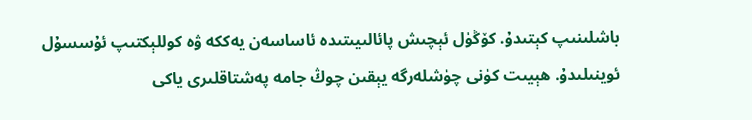باشلىنىپ كېتىدۇ. كۆڭۈل ئېچىش پائالىيىتىدە ئاساسەن يەككە ۋە كوللېكتىپ ئۇسسۇل ئوينىلىدۇ. ھېيىت كۈنى چۈشلەرگە يېقىن چوڭ جامە پەشتاقلىرى ياكى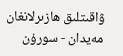ۋاقىتلىق ھازىرلانغان مەيدان - سورۇن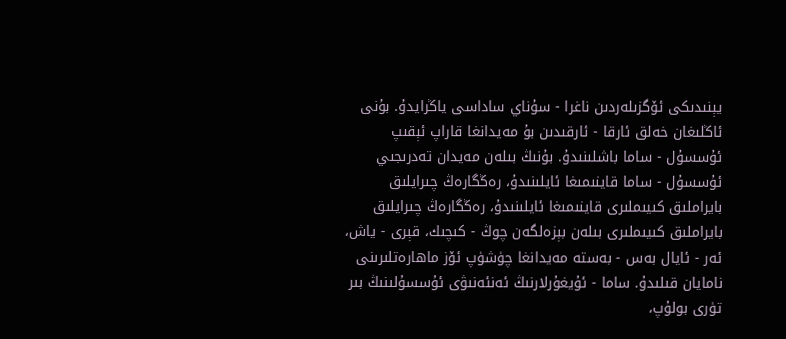يېنىدىكى ئۆگزىلەردىن ناغرا - سۇناي ساداسى ياڭرايدۇ. بۇنى ئاڭلىغان خەلق ئارقا - ئارقىدىن بۇ مەيدانغا قاراپ ئېقىپ ئۇسسۇل - ساما باشلىنىدۇ. بۇنىڭ بىلەن مەيدان تەدرىجىي ئۇسسۇل - ساما قاينىمىغا ئايلىنىدۇ، رەڭگارەڭ چىرايلىق بايراملىق كىيىملىرى قاينىمىغا ئايلىنىدۇ، رەڭگارەڭ چىرايلىق بايراملىق كىيىملىرى بىلەن بېزەلگەن چوڭ - كىچىك، قېرى - ياش، ئەر - ئايال بەس - بەستە مەيدانغا چۈشۈپ ئۆز ماھارەتلىرىنى نامايان قىلىدۇ. ساما - ئۇيغۇرلارنىڭ ئەنئەنىۋى ئۇسسۇلىنىڭ بىر تۈرى بولۇپ،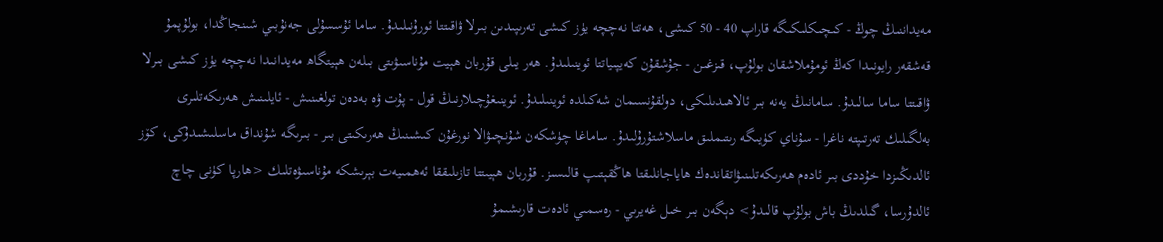مەيداننىڭ چوڭ - كىچىكلىكىگە قاراپ 40 - 50 كىشى، ھەتتا نەچچە يۈز كىشى تەرىپىدىن بىرلا ۋاقىتتا ئورۇنىلىدۇ. ساما ئۇسسۇلى جەنۇبىي شىنجاڭدا، بولۇپمۇ قەشقەر رايونىدا كەڭ ئومۇملاشقان بولۇپ، قىزغىن - جۇشقۇن كەيپىياتتا ئوينىلىدۇ. ھەر يىلى قۇربان ھېيت مۇناسىۋىتى بىلەن ھېيتگاھ مەيدانىدا نەچچە يۈز كىشى بىرلا ۋاقىتتا ساما سالىدۇ. سامانىڭ يەنە بىر ئالاھىدىلىكى، دولقۇنسىمان شەكىلدە ئوينىلىدۇ. ئوينىغۇچىلارنىڭ قول - پۇت ۋە بەدەن تولغىنىش - ئايلىنىش ھەرىكەتلىرى بەلگىلىك تەرتىپتە ناغرا - سۇناي كۈيىگە رىتىملىق ماسلاشتۇرۇلىدۇ. ساماغا چۈشكەن شۇنچىۋالا نورغۇن كىشىنىڭ ھەرىكىتى بىر - بىرىگە شۇنداق ماسلىشىدۇكى، كۆز ئالدىڭىزدا خۇددى بىر ئادەم ھەرىكەتلىنىۋاتقاندەك ھاياجانلىقتا ھاڭقېتىپ قالىسىز. قۇربان ھېيىتتا تازىلىققا ئەھمىيەت بېرىشكە مۇناسىۋەتلىك <ھارپا كۈنى چاچ ئالدۇرسا، گىلدىڭ باش بولۇپ قالىدۇ> دېگەن بىر خىل غەيرىي - رەسمىي ئادەت قارىشىمۇ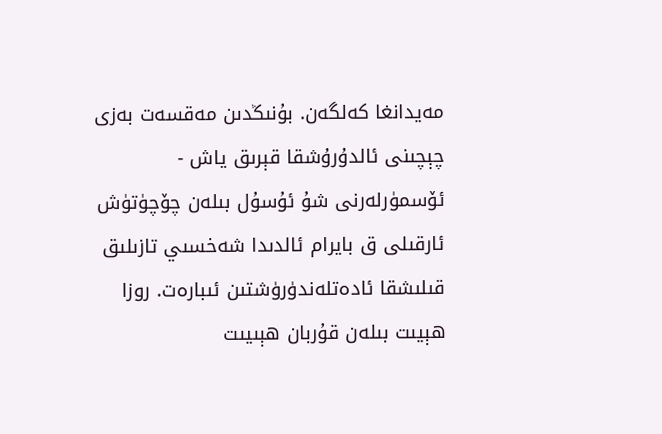مەيدانغا كەلگەن. بۇنىڭدىن مەقسەت بەزى چېچىنى ئالدۇرۇشقا قېرىق ياش - ئۆسمۈرلەرنى شۇ ئۇسۇل بىلەن چۆچۈتۈش ئارقىلى ق بايرام ئالدىدا شەخسىي تازىلىق قىلىشقا ئادەتلەندۈرۈشتىن ئىبارەت. روزا ھېيىت بىلەن قۇربان ھېىيىت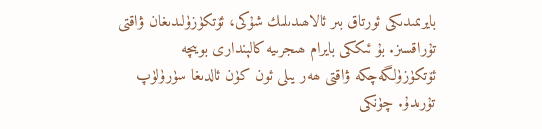بايرىمىدىكى ئورتاق بىر ئالاھىدىلىك شۇكى، ئۆتكۈزۈلىدىغان ۋاقتى تۇراقسىز. بۇ ئىككى بايرام ھىجرىيە كالېندارى بويىچە ئۆتكۈزۈلگەچكە ۋاقتى ھەر يىلى ئون كۈن ئالدىغا سۈرۈلۈپ تۇرىدۇ. چۈنكى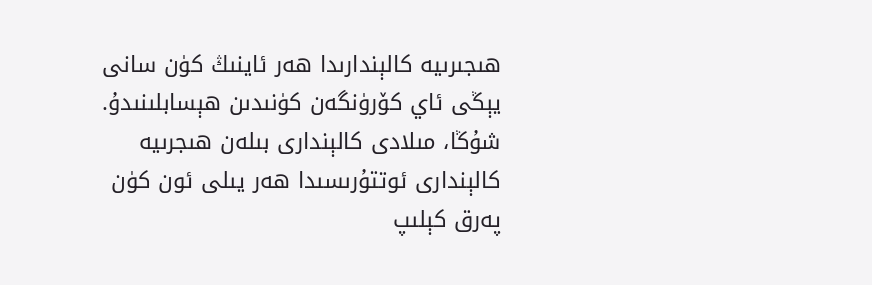ھىجىرىيە كالېندارىدا ھەر ئاينىڭ كۈن سانى يېڭى ئاي كۆرۈنگەن كۈنىدىن ھېسابلىنىدۇ. شۇڭا، مىلادى كالېندارى بىلەن ھىجرىيە كالېندارى ئوتتۇرىسىدا ھەر يىلى ئون كۈن پەرق كېلىپ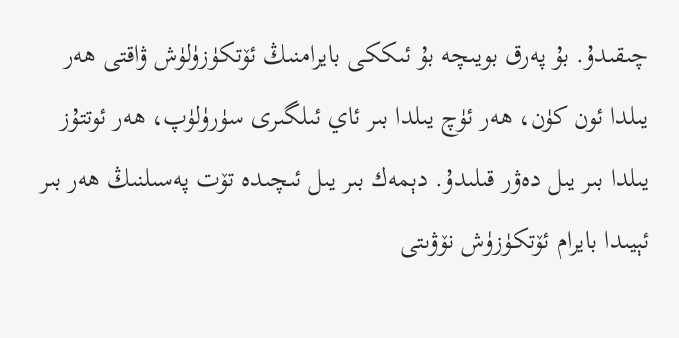چىقىدۇ. بۇ پەرق بويىچە بۇ ئىككى بايرامنىڭ ئۆتكۈزۈلۈش ۋاقتى ھەر يىلدا ئون كۈن، ھەر ئۈچ يىلدا بىر ئاي ئىلگىرى سۈرۈلۈپ، ھەر ئوتتۇز يىلدا بىر يىل دەۋر قىلىدۇ. دېمەك بىر يىل ئىچىدە تۆت پەسىلنىڭ ھەر بىر ئېيىدا بايرام ئۆتكۈزۈش نۆۋىتى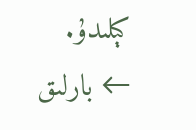كېلىدۇ.
← بارلىق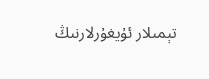تېمىلار ئۇيغۇرلارنىڭ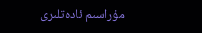مۇراسىم ئادەتلىرى